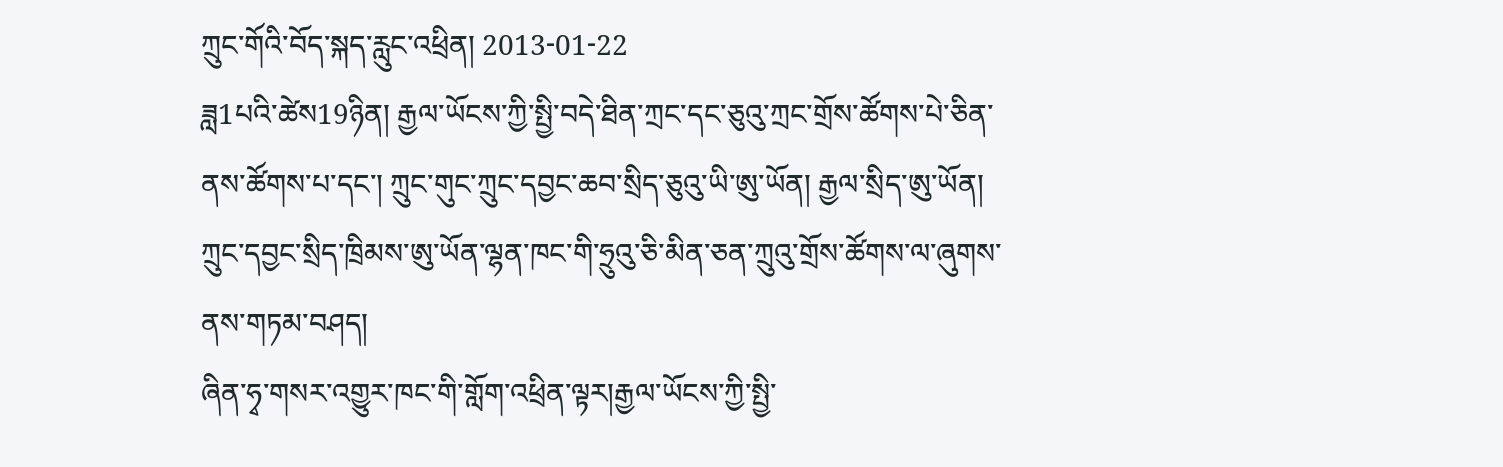ཀྲུང་གོའི་བོད་སྐད་རླུང་འཕྲིན། 2013-01-22
ཟླ1པའི་ཚེས19ཉིན། རྒྱལ་ཡོངས་ཀྱི་སྤྱི་བདེ་ཐིན་ཀྲང་དང་ཅུའུ་ཀྲང་གྲོས་ཚོགས་པེ་ཅིན་ནས་ཚོགས་པ་དང་། ཀྲུང་གུང་ཀྲུང་དབྱང་ཆབ་སྲིད་ཅུའུ་ཡི་ཨུ་ཡོན། རྒྱལ་སྲིད་ཨུ་ཡོན། ཀྲུང་དབྱང་སྲིད་ཁྲིམས་ཨུ་ཡོན་ལྷན་ཁང་གི་ཧྲུའུ་ཅི་མིན་ཅན་ཀྲུའུ་གྲོས་ཚོགས་ལ་ཞུགས་ནས་གཏམ་བཤད།
ཞིན་ཧྭ་གསར་འགྱུར་ཁང་གི་གློག་འཕྲིན་ལྟར།རྒྱལ་ཡོངས་ཀྱི་སྤྱི་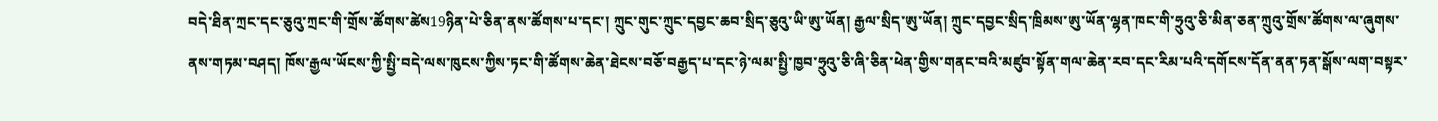བདེ་ཐིན་ཀྲང་དང་ཅུའུ་ཀྲང་གི་གྲོས་ཚོགས་ཚེས19ཉིན་པེ་ཅིན་ནས་ཚོགས་པ་དང་། ཀྲུང་གུང་ཀྲུང་དབྱང་ཆབ་སྲིད་ཅུའུ་ཡི་ཨུ་ཡོན། རྒྱལ་སྲིད་ཨུ་ཡོན། ཀྲུང་དབྱང་སྲིད་ཁྲིམས་ཨུ་ཡོན་ལྷན་ཁང་གི་ཧྲུའུ་ཅི་མིན་ཅན་ཀྲུའུ་གྲོས་ཚོགས་ལ་ཞུགས་ནས་གཏམ་བཤད། ཁོས་རྒྱལ་ཡོངས་ཀྱི་སྤྱི་བདེ་ལས་ཁུངས་ཀྱིས་ཏང་གི་ཚོགས་ཆེན་ཐེངས་བཅོ་བརྒྱད་པ་དང་ཉེ་ལམ་སྤྱི་ཁྱབ་ཧྲུའུ་ཅི་ཞི་ཅིན་ཕེན་གྱིས་གནང་བའི་མཛུབ་སྟོན་གལ་ཆེན་རབ་དང་རིམ་པའི་དགོངས་དོན་ནན་ཏན་སྒོས་ལག་བསྟར་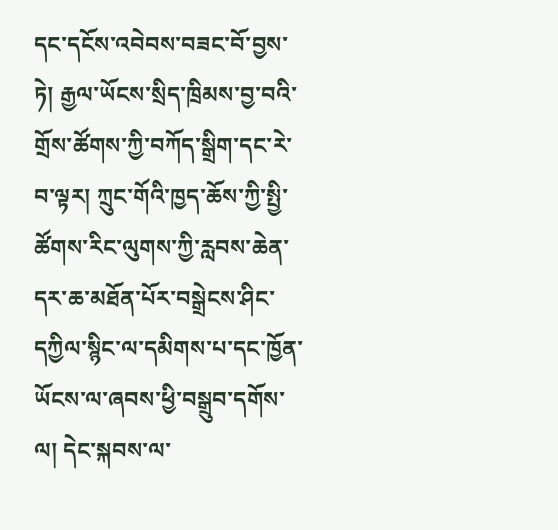དང་དངོས་འབེབས་བཟང་བོ་བྱས་ཏེ། རྒྱལ་ཡོངས་སྲིད་ཁྲིམས་བྱ་བའི་གྲོས་ཚོགས་ཀྱི་བཀོད་སྒྲིག་དང་རེ་བ་ལྟར། ཀྲུང་གོའི་ཁྱད་ཆོས་ཀྱི་སྤྱི་ཚོགས་རིང་ལུགས་ཀྱི་རླབས་ཆེན་དར་ཆ་མཐོན་པོར་བསྒྲེངས་ཤིང་དཀྱིལ་སྙིང་ལ་དམིགས་པ་དང་ཁྱོན་ཡོངས་ལ་ཞབས་ཕྱི་བསྒྲུབ་དགོས་ལ། དེང་སྐབས་ལ་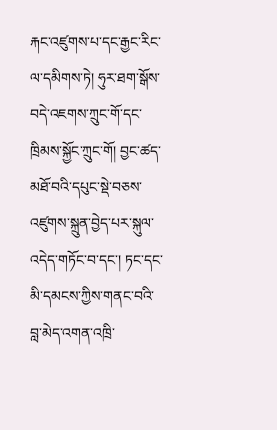རྐང་འཛུགས་པ་དང་རྒྱང་རིང་ལ་དམིགས་ཏེ། ཧུར་ཐག་སྒོས་བདེ་འཇགས་ཀྲུང་གོ་དང་ཁྲིམས་སྐྱོང་ཀྲུང་གོ། བྱང་ཚད་མཐོ་བའི་དཔུང་སྡེ་བཅས་འཛུགས་སྐྲུན་བྱེད་པར་སྐུལ་འདེད་གཏོང་བ་དང་། ཏང་དང་མི་དམངས་ཀྱིས་གནང་བའི་བླ་མེད་འགན་འཁྲི་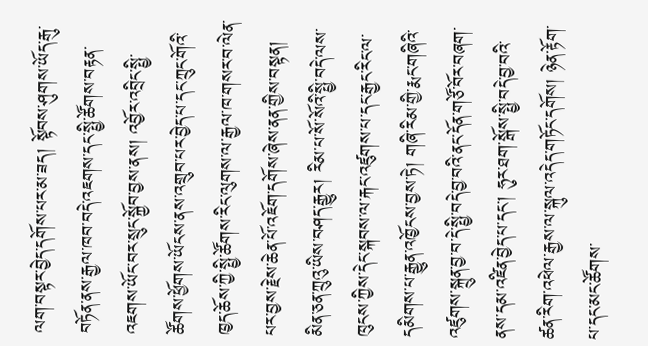ལག་བསྟར་བྱེད་དགོས་པར་མ་ཟད། སྟོབས་ཤུགས་ཡོད་རྒུ་བཏོན་ནས་རྒྱལ་ཁབ་བདེ་འཇགས་དང་སྤྱི་ཚོགས་བརྟན་འཇགས་ཡོང་བར་སྲུང་སྐྱོབ་བྱས་ནས། འབྱོར་འབྲིང་སྤྱི་ཚོགས་ཕྱོགས་ཡོངས་ནས་འགྲུབ་པར་བྱེད་པ་དང་ཀྲུང་གོའི་ཁྱད་ཆོས་ཀྱི་སྤྱི་ཚོགས་རིང་ལུགས་ལ་རྒྱལ་ཁ་གསར་བ་ལེན་པར་བྱས་རྗེས་ཆེན་པོ་འཇོག་དགོས་ཞེས་ནན་གྱིས་བསྟན།
མིན་ཅན་ཀྲུའུ་ཡིས་བཤད་རྒྱུར། རིམ་པ་སོ་སོའི་སྤྱི་བདེ་ལས་ཁུངས་ཀྱིས་དེང་སྐབས་ལ་རྐང་འཛུགས་པ་དང་རྒྱང་རིང་ལ་དམིགས་པ་རྒྱུན་འཁྱོངས་བྱས་ཏེ། གཞི་རིམ་གྱི་རྨང་གཞིའི་འཛུགས་སྐྲུན་བྱ་བ་དེ་སྤྱི་བདེ་བྱ་བའི་ནང་དོན་གཙོ་བོར་བཞག་ནས་དམ་འཛིན་བྱེད་པ་དང་། ཧུར་ཐག་སྒོས་སྤྱི་བདེ་བྱ་བའི་ཚན་རིག་འཕེལ་རྒྱས་ལ་སྐུལ་འདེད་གཏོང་དགོས། ཉེན་རྟོག་པ་དང་མང་ཚོགས་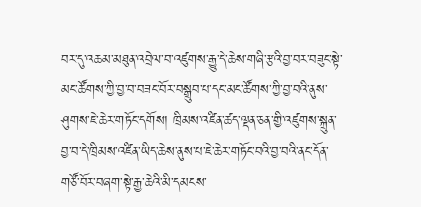བར་དུ་འཆམ་མཐུན་འབྲེལ་བ་འཛུགས་རྒྱུ་དེ་ཆེས་གཞི་རྩའི་བྱ་བར་བཟུང་སྟེ་མང་ཚོགས་ཀྱི་བྱ་བ་བཟང་བོར་བསྒྲུབ་པ་དང་མང་ཚོགས་ཀྱི་བྱ་བའི་ནུས་ཤུགས་ཇེ་ཆེར་གཏོང་དགོས། ཁྲིམས་འཛིན་ཚད་ལྡན་ཅན་གྱི་འཛུགས་སྐྲུན་བྱ་བ་དེ་ཁྲིམས་འཛིན་ཡིད་ཆེས་ནུས་པ་ཇེ་ཆེར་གཏོང་བའི་བྱ་བའི་ནང་དོན་གཙོ་བོར་བཞག་སྟེ་རྒྱ་ཆེའི་མི་དམངས་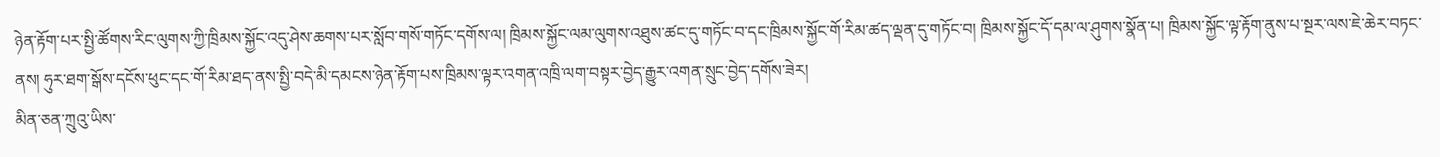ཉེན་རྟོག་པར་སྤྱི་ཚོགས་རིང་ལུགས་ཀྱི་ཁྲིམས་སྐྱོང་འདུ་ཤེས་ཆགས་པར་སློབ་གསོ་གཏོང་དགོས་ལ། ཁྲིམས་སྐྱོང་ལམ་ལུགས་འཐུས་ཚང་དུ་གཏོང་བ་དང་ཁྲིམས་སྐྱོང་གོ་རིམ་ཚད་ལྡན་དུ་གཏོང་བ། ཁྲིམས་སྐྱོང་དོ་དམ་ལ་ཤུགས་སྣོན་པ། ཁྲིམས་སྐྱོང་ལྟ་རྟོག་ནུས་པ་སྔར་ལས་ཇེ་ཆེར་བཏང་ནས། ཧུར་ཐག་སྒོས་དངོས་ཕུང་དང་གོ་རིམ་ཐད་ནས་སྤྱི་བདེ་མི་དམངས་ཉེན་རྟོག་པས་ཁྲིམས་ལྟར་འགན་འཁྲི་ལག་བསྟར་བྱེད་རྒྱུར་འགན་སྲུང་བྱེད་དགོས་ཟེར།
མིན་ཅན་ཀྲུའུ་ཡིས་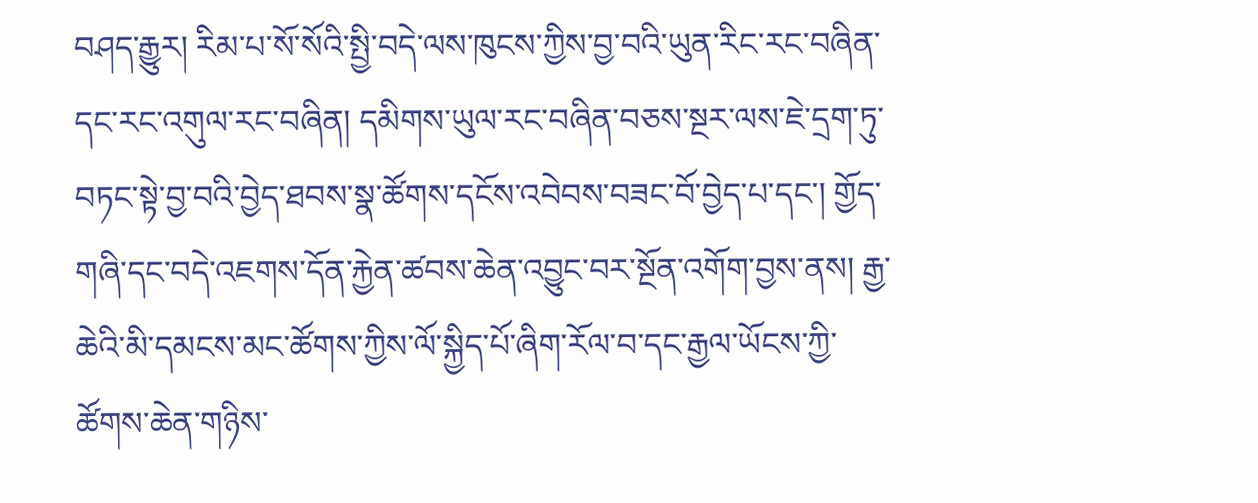བཤད་རྒྱུར། རིམ་པ་སོ་སོའི་སྤྱི་བདེ་ལས་ཁུངས་ཀྱིས་བྱ་བའི་ཡུན་རིང་རང་བཞིན་དང་རང་འགུལ་རང་བཞིན། དམིགས་ཡུལ་རང་བཞིན་བཅས་སྔར་ལས་ཇེ་དྲག་ཏུ་བཏང་སྟེ་བྱ་བའི་བྱེད་ཐབས་སྣ་ཚོགས་དངོས་འབེབས་བཟང་བོ་བྱེད་པ་དང་། གྱོད་གཞི་དང་བདེ་འཇགས་དོན་རྐྱེན་ཚབས་ཆེན་འབྱུང་བར་སྔོན་འགོག་བྱས་ནས། རྒྱ་ཆེའི་མི་དམངས་མང་ཚོགས་ཀྱིས་ལོ་སྐྱིད་པོ་ཞིག་རོལ་བ་དང་རྒྱལ་ཡོངས་ཀྱི་ཚོགས་ཆེན་གཉིས་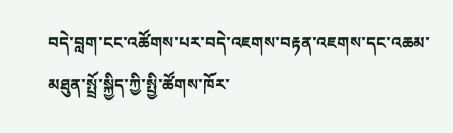བདེ་བླག་ངང་འཚོགས་པར་བདེ་འཇགས་བརྟན་འཇགས་དང་འཆམ་མཐུན་སྤྲོ་སྐྱིད་ཀྱི་སྤྱི་ཚོགས་ཁོར་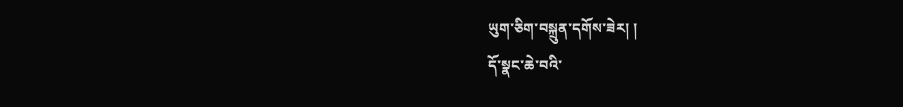ཡུག་ཅིག་བསྐྲུན་དགོས་ཟེར། །
དོ་སྣང་ཆེ་བའི་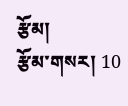རྩོམ།
རྩོམ་གསར། 10